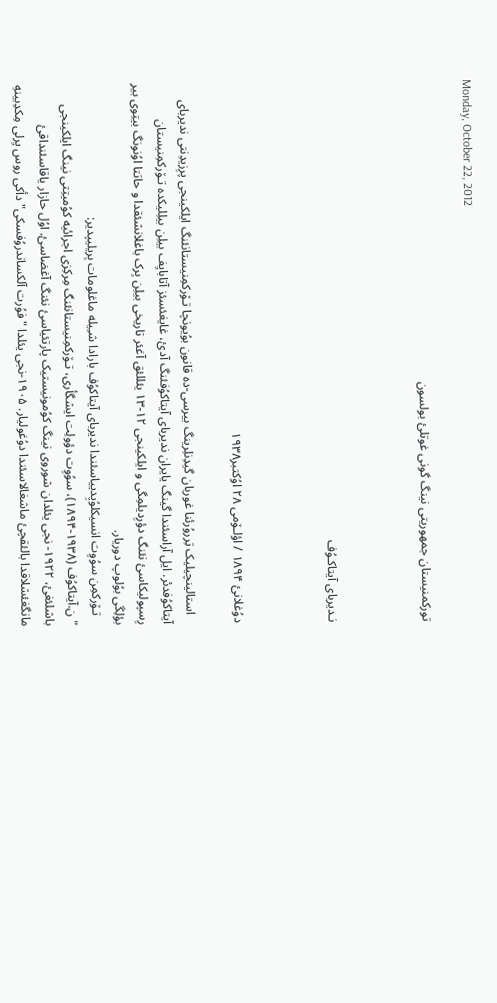Monday, October 22, 2012

تورکمنیستان جمهوریتی نینگ گونی غوتلئ بولسون



نـدیربای آیتاکـوُف



دوُغلانئ ۱۸۹۴ / اؤلـۆمی ۲۸ اوُکتبر۱۹۳۸

   استالینچیلیک تِرروُرئنا غوربان گیدِنلِرینگ بیرسی-ده قانون بوُیونچا تـۆرکمِنیستانئنگ ایلکینجی پرِزیدِنتی ندیربای آیتاکوُفدئر. ایل آراسئندا گینگ یایران ندیربای آیتاکوُفئنگ آدئ، غایغئسئز آتابایِف بیلِن بیلِلیکده تـۆرکمِنیستان رِسپولیکاسئ نئنگ دؤرِدیلمِگی و ایلکینجی ۱۲-۱۳ یئللئق آغئر تاریخی بیلِن بِرک باغلانشئقدا و حاتتا اوُنونگ بیتِوی بیر بؤلِگی بوُلوپ دوریار.
   تـۆرکمِن سوُوِت انسیکلوُپِدییاسئندا ندیربای آیتاکوُف بارادا شـِیله ماغلومات بِریلیپدیر:
"ن.آیتاکوُف (۱۹۳۸-۱۸۹۴)، سوُوِت دؤولِت ایشگأری، تـۆرکمِنیستانئنگ مِرکِزی اجرائیه کوُمیتِتی نینگ ایلکینجی باشلئغئ، ۱۹۲۲- نجی یئلدان شوروی نینگ کوُمونیستیک پارتئیاسئ نئنگ آغضاسئ. اوُل حازار یاقاسئنداقئ مانگغئشلاقدا بالئقچئ ماشغالاسئندا دوُغولیار. ۱۹۰۵-نجی یئلدا "فوُرت آلکساندروُفسکی" دأکی روس یِرلی مِکدِبینهِ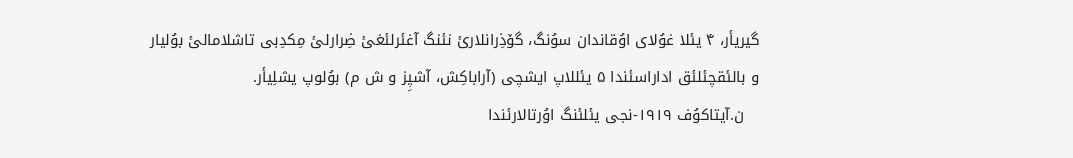گیریأر، ۴ یئلا غوُلای اوُقاندان سوُنگ، گۆذِرانلارئ نئنگ آغئرلئغئ ضِرارلئ مِکدِبی تاشلامالئ بوُلیار و بالئقچئلئق اداراسئندا ۵ یئللاپ ایشچی (آراباکِش، آشپِز و ش م) بوُلوپ یشلِیأر.
   ن.آیتاکوُف ۱۹۱۹-نجی یئلئنگ اوُرتالارئندا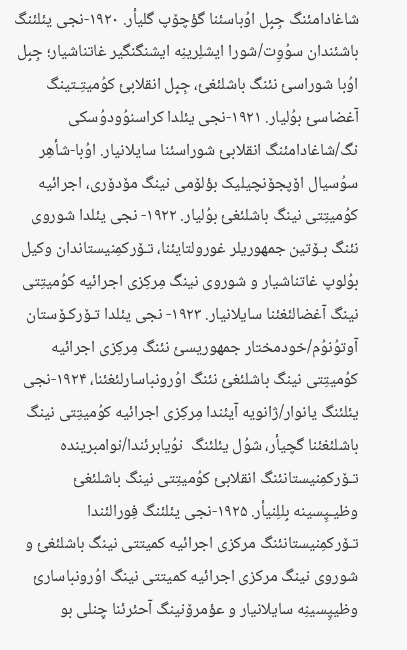شاغادامئنگ جِبِل اوُباسئنا گؤچۆپ گلیأر. ۱۹۲۰-نجی یئلئنگ باشئندان سوُوِت/شورا ایشلِرینِه ایشنگنگیر غاتناشیار؛ جِبِل اوُبا شوراسئ نئنگ باشلئغئ، جِبِل انقلابئ کوُمیتِـتینگ آغضاسئ بوُلیار. ۱۹۲۱-نجی یئلدا کراسنوُودوُسکی نگ/شاغادامئنگ انقلابئ شوراسئنا سایلانیار. اوُبا-شأهِر سوُسیال اۆپجۆنچیلیک بؤلۆمی نینگ مۆدۆری، اجرائیه کوُمیتِتی نینگ باشلئغئ بوُلیار. ۱۹۲۲- نجی یئلدا شوروی نئنگ بـۆتین جمهوریلر غورولتایئنا، تـۆرکمِنیستاندان وکیل بوُلوپ غاتناشیار و شوروی نینگ مِرکِزی اجرائیه کوُمیتِتی نینگ آغضالئغئنا سایلانیار. ۱۹۲۳- نجی یئلدا تـۆرکـۆستان آوتوُنوُم/خودمختار جمهوریسئ نئنگ مِرکِزی اجرائیه کوُمیتِتی نینگ باشلئغئ نئنگ اوُرونباسارلئغئنا، ۱۹۲۴-نجی یئلئنگ یانوار/ژانویه آیئندا مِرکِزی اجرائیه کوُمیتِتی نینگ باشلئغئنا گچیأر، شوُل یئلئنگ  نوُیابرئندا/نوامبرینده تـۆرکمِنیستانئنگ انقلابئ کوُمیتِتی نینگ باشلئغئ وظیـپِسینه بِللِنیأر. ۱۹۲۵-نجی یئلئنگ فِورالئندا تـۆرکمِنیستانئنگ مرکزی اجرائیه کمیتتی نینگ باشلئغئ و شوروی نینگ مرکزی اجرائیه کمیتتی نینگ اوُرونباسارئ وظیپِسینِه سایلانیار و عؤمرۆنینگ آحئرئنا چِنلی بو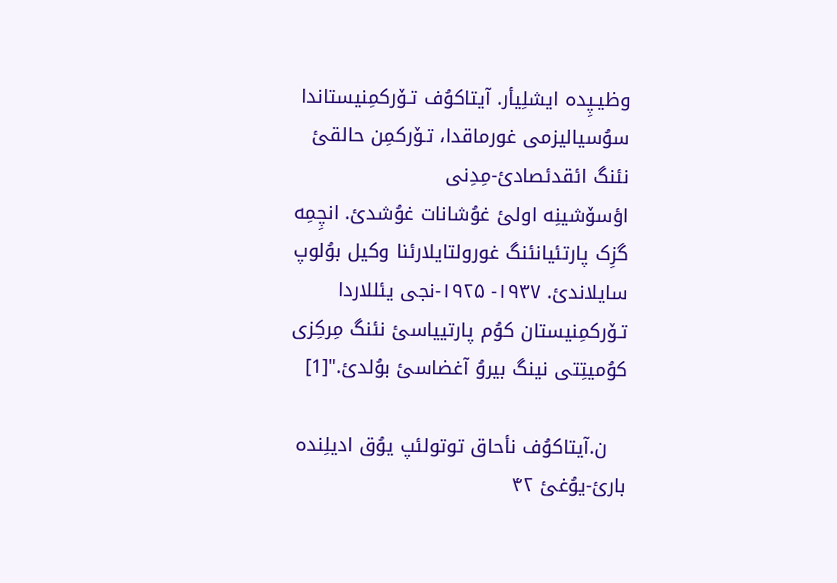وظیـپِده ایشلِیأر. آیتاکوُف تـۆرکمِنیستاندا سوُسیالیزمی غورماقدا، تـۆرکمِن حالقئ نئنگ ائقدئصادئ-مِدِنی
اؤسۆشینِه اولئ غوُشانات غوُشدئ. انچِمِه گزِک پارتئیانئنگ غورولتایلارئنا وکیل بوُلوپ سایلاندئ. ۱۹۳۷- ۱۹۲۵-نجی یئللاردا تـۆرکمِنیستان کوُم پارتییاسئ نئنگ مِرکِزی کوُمیتِتی نینگ بیروُ آغضاسئ بوُلدئ."[1]

   ن.آیتاکوُف نأحاق توتولئپ یوُق ادیلِنده بارئ-یوُغئ ۴۲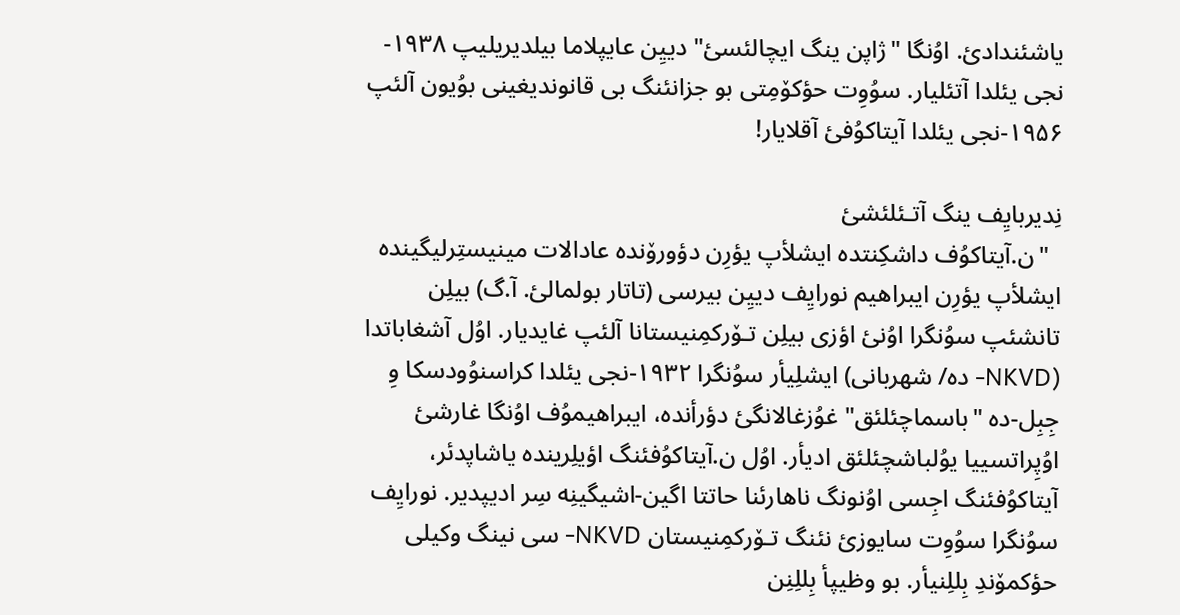یاشئندادئ. اوُنگا "ژاپن ینگ ایچالئسئ" دییِن عایپلاما بیلدیریلیپ ۱۹۳۸-نجی یئلدا آتئلیار. سوُوِت حؤکۆمِتی بو جزانئنگ بی قانوندیغینی بوُیون آلئپ ۱۹۵۶-نجی یئلدا آیتاکوُفئ آقلایار!

نِدیربایِف ینگ آتـئلئشئ
  "ن.آیتاکوُف داشکِنتده ایشلأپ یؤرِن دؤورۆنده عادالات مینیستِرلیگینده ایشلأپ یؤرِن ایبراهیم نورایِف دییِن بیرسی (تاتار بولمالئ. آ.گ) بیلِن تانشئپ سوُنگرا اوُنئ اؤزی بیلِن تـۆرکمِنیستانا آلئپ غایدیار. اوُل آشغاباتدا (NKVD- ده/ شهربانی) ایشلِیأر سوُنگرا ۱۹۳۲-نجی یئلدا کراسنوُودسکا وِ جِبِل-ده "باسماچئلئق" غوُزغالانگئ دؤرأنده، ایبراهیموُف اوُنگا غارشئ اوُپِراتسییا یوُلباشچئلئق ادیأر. اوُل ن.آیتاکوُفئنگ اؤیلِرینده یاشاپدئر، آیتاکوُفئنگ اجِسی اوُنونگ ناهارئنا حاتتا اگین-اشیگینِه سِر ادیپدیر. نورایِف سوُنگرا سوُوِت سایوزئ نئنگ تـۆرکمِنیستان NKVD- سی نینگ وکیلی حؤکمۆندِ بِللِنیأر. بو وظیپأ بِللِنِن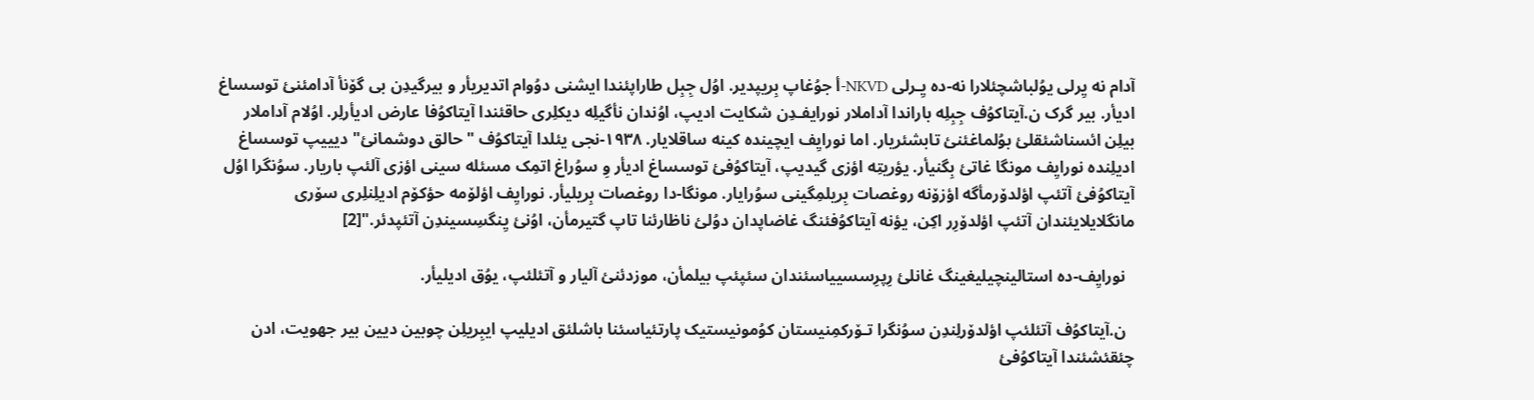آدام نه یِرلی یوُلباشچئلارا نه-ده یِـرلی NKVD-أ جوُغاپ بِریپدیر. اوُل جِبِل طاراپئندا ایشنی دوُوام اتدیریأر و بیرگیدِن بی گۆنأ آدامئنئ توسساغ ادیأر. بیر گرک ن.آیتاکوُف جِبِلِه باراندا آداملار نورایفـدِن شکایت ادیپ، اوُندان نأگیلِه دیکلِری حاقئندا آیتاکوُفا عارض ادیأرلِر. اوُلام آداملار بیلِن ائسناشئقلئ بوُلماغئنئ تابشئریار. اما نورایِف ایچینده کینه ساقلایار. ۱۹۳۸-نجی یئلدا آیتاکوُف "حالق دوشمانئ" دیییپ توسساغ ادیلِنده نورایِف مونگا غاتئ بِگنیأر. یؤریتِه اؤزی گیدیپ، آیتاکوُفئ توسساغ ادیأر وِ سوُراغ اتمِک مسئله سینی اؤزی آلئپ باریار. سوُنگرا اوُل آیتاکوُفئ آتئپ اؤلدۆرمأگه اؤزۆنه روغصات بِریلمِگینی سوُرایار. مونگا-دا روغصات بِریلیأر. نورایِف اؤلۆمه حؤکۆم ادیلِنلِری سۆری مانگلایلایئندان آتئپ اؤلدۆرِر اکِن، یؤنه آیتاکوُفئنگ غاضاپدان دوُلئ ناظارئنا تاپ گتیرمأن، اوُنئ یِنگسِسیندِن آتئپدئر."[2]

  نورایِف-ده استالینچیلیغینگ غانلئ رِپرِسسییاسئندان سئپئپ بیلمأن، موزدئنئ آلیار و آتئلئپ، یوُق ادیلیأر.

  ن.آیتاکوُف آتئلئپ اؤلدۆرلِندِن سوُنگرا تـۆرکمِنیستان کوُمونیستیک پارتئیاسئنا باشلئق ادیلیپ ایبِریلِن چوبین دیین بیر جهویت، ادن چئقئشئندا آیتاکوُفئ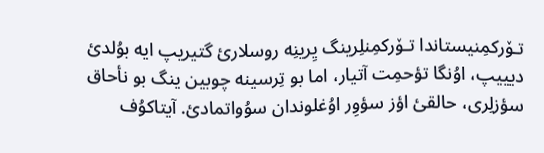تـۆرکمِنیستاندا تـۆرکمِنلِرینگ یِرینِه روسلارئ گتیریپ ایه بوُلدئ دیییپ، اوُنگا تؤحمِت آتیار، اما بو تِرسینه چوبین ینگ بو نأحاق سؤزلِری، حالقئ اؤز سؤوِر اوُغلوندان سوُواتمادئ. آیتاکوُف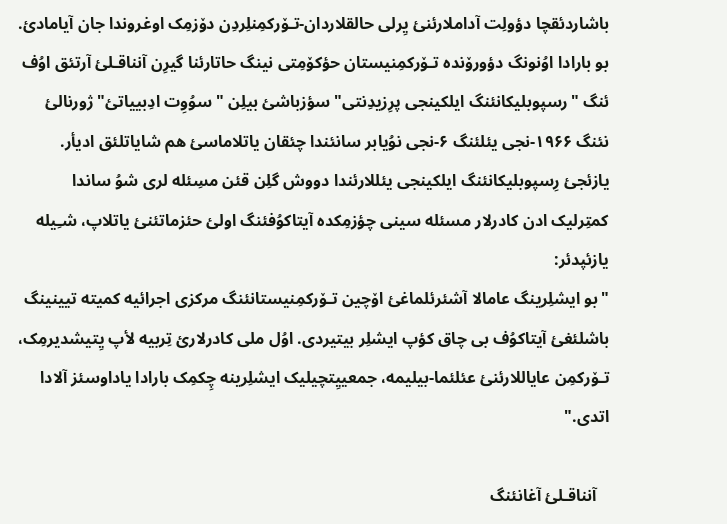باشاردئقچا دؤولِت آداملارئنئ یِرلی حالقلاردان-تـۆرکمِنلِردِن دۆزمِک اوغروندا جان آیامادئ. بو بارادا اوُنونگ دؤورۆنده تـۆرکمِنیستان حؤکۆمِتی نینگ حاتارئنا گیرِن آنناقـلئ آرتئق اوُف ئنگ "رسپوبلیکانئنگ ایلکینجی پرِزیدِنتی" سؤزباشئ بیلِن "سوُوِت ادِبییاتئ" ژورنالئ نئنگ ۱۹۶۶-نجی یئلئنگ ۶-نجی نوُیابر سانئندا چئقان یاتلاماسئ هم شایاتلئق ادیأر. یازئجئ رِسپوبلیکانئنگ ایلکینجی یئللارئندا دووش گلِن قئن مسِئله لری شوُ ساندا کمتِرلیک ادن کادرلار مسئله سینی چؤزمِکده آیتاکوُفئنگ اولئ حئزماتئنئ یاتلاپ، شـِیله یازئپدئر:
"بو ایشلِرینگ عامالا آشئرئلماغئ اۆچین تـۆرکمِنیستانئنگ مرکزی اجرائیه کمیته تیینینگ باشلئغئ آیتاکوُف بی چاق کؤپ ایشلِر بیتیردی. اوُل ملی کادرلارئ تِربیه لأپ یِتیشدیرمِک، تـۆرکمِن عایاللارئنئ عئلئما-بیلیمه، جمعییِتچیلیک ایشلِرینه چِکمِک بارادا یاداوسئز آلادا اتدی."

   آنناقـلئ آغانئنگ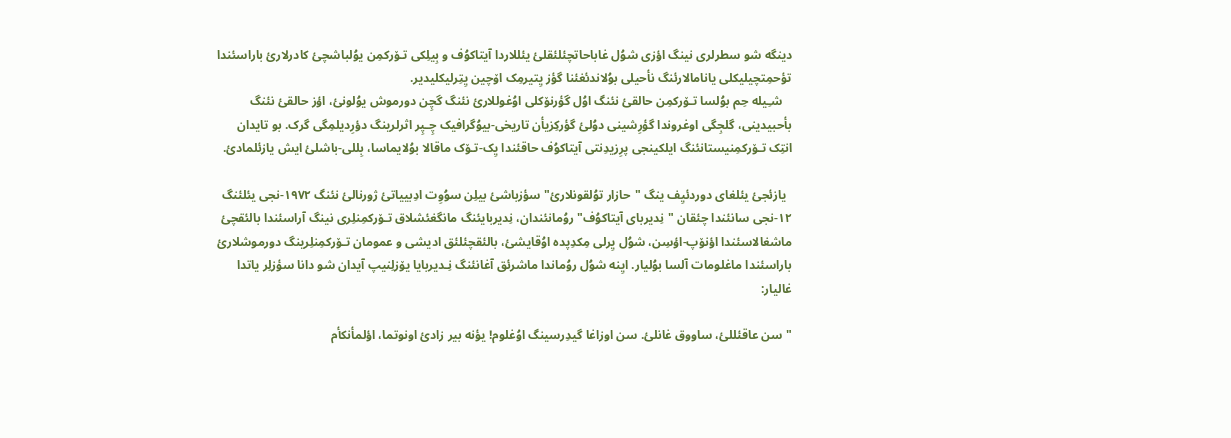دینگه شو سطرلری نینگ اؤزی شوُل غاباحاتچئلئقلئ یئللاردا آیتاکوُف و بِیلِکی تـۆرکمِن یوُلباشچئ کادرلارئ باراسئندا تؤحمِتچیلیکلی یانامالارئنگ نأحیلی بوُلاندئغئنا گؤز یِتیرمِک اۆچین یِتِرلیکلیدیر.
   شـِیله حِم بوُلسا تـۆرکمِن حالقئ نئنگ اوُل گؤرنۆکلی اوُغوللارئ نئنگ گچِن دورموش یوُلونئ، اؤز حالقئ نئنگ بأحبیدینی، گلجِگی اوغروندا گؤرِشینی دوُلئ گؤرکِزیأن تاریخی-بیوُگرافیک چِـپِر اثرلرینگ دؤرِدیلمِگی گرک. بو تایدان انتِک تـۆرکمِنیستانئنگ ایلکینجی پرِزیدِنتی آیتاکوُف حاقئندا یِک-تـۆک ماقالا بوُلایماسا، بِللی-باشلئ ایش یازئلمادئ.

  یازئجئ یئلغای دوردئیِف ینگ "حازار توُلقونلارئ" سؤزباشئ بیلِن سوُوِت ادِبییاتئ ژورنالئ نئنگ ۱۹۷۲-نجی یئلئنگ ۱۲-نجی سانئندا چئقان "نِدیربای آیتاکوُف" روُمانئندان، نِدیربایئنگ مانگغئشلاق تـۆرکمِنلِری نینگ آراسئندا بالئقچئ ماشغالاسئندا اؤنۆپ-اؤسِن، شوُل یِرلی مِکدِپده اوُقایشئ، بالئقچئلئق ادیشی و عمومان تـۆرکمِنلِرینگ دورموشلارئ باراسئندا ماغلومات آلسا بوُلیار. ایِنه شوُل روُماندا ماشرئق آغانئنگ نِـدیربایا یۆزلِنیپ آیدان شو دانا سؤزلِر یاتدا غالیار:

"سن عاقئللئ، ساووق غانلئ. سن اوزاغا گیدِرسینگ اوُغلوم! یؤنه بیر زادئ اونوتما، اؤلمأنکأم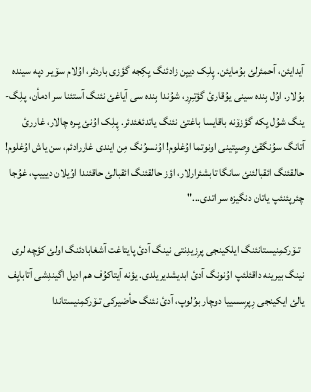آیدایئن، آحمئرلئ بوُمایئن. پِلـِک دییِن زادئنگ یِکِجه گؤزی باردئر، اوُلام سۆیـر دپه سینده بوُلار. اوُل بِنده سینی یوُقارئ گؤتـِرِر، شوُندا بِنده سی آیاغئ نئنگ آستئنا سر ادمأن، پـلِگ-ینگ شوُل یِکه گؤزۆنه باقایسا باغتئ نئنگ یاتدئغئدئر. پِـلِک اوُنئ یِـره چالار، غاررئ آتانگ سوُنگقئ وِصیِتینی اونوتما اوُغلوم! اوُنسوُنگ مِن ایندی غاررادئم، سن یاش اوُغلوم! حالقئنگ ائقبالئنئ سانگا تابشئرارلار، اؤز حالقئنگ ائقبالئ حاقئندا اوُیلان دیییپ، غوُجا چئرپئنئپ یاتان دنگیزه سر اتدی..."

  تـۆرکمِنیستانئنگ ایلکینجی پرِزیدِنتی نینگ آدئ پایتاغت آشغابادئنگ اولئ کؤچه لری نینگ بیرینه داقئلئپ اوُنونگ آدئ ابدیشدیریلدی. یؤنه آیتاکوُف هم ادیل اگیندِشی آتابایِف یالئ ایکینجی رِپرِسسییا دوچار بوُلوپ، آدئ نئنگ حأضیرکی تـۆرکمِنیستاندا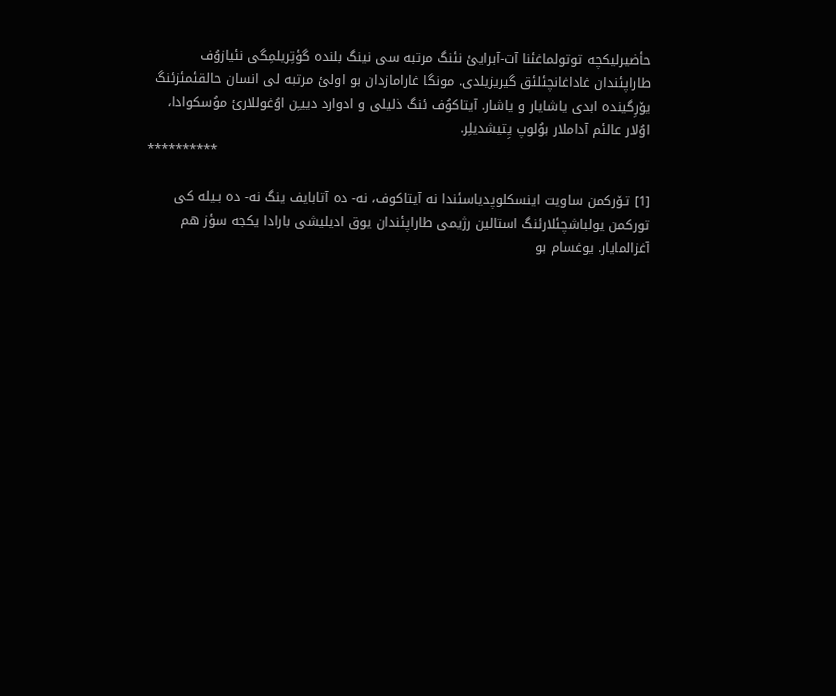حأضیرلیکچه توتولماغئنا آت-آبرایئ نئنگ مرتبه سی نینگ بلنده گؤتِریلمِگی نئیازوُف طاراپئندان غاداغانچئلئق گیریزیلدی. مونگا غارامازدان بو اولئ مرتبه لی انسان حالقئمئزئنگ یۆرِگینده ابدی یاشایار و یاشار. آیتاکوُف ئنگ ذلیلی و ادوارد دییـِن اوُغوللارئ موُسکوادا، اوُلار عالئم آداملار بوُلوپ یِتیشدیلِر.
                                                                                                  **********

[1] تـۆرکمن ساویت اینسکلوپدیاسئندا نه آیتاکوف، نه- ده آتابایف ینگ نه- ده بـیله کی تورکمن یولباشچئلارئنگ استالین رژیمی طاراپئندان یوق ادیلیشی بارادا یکجه سؤز هم آغزالمایار. یوغسام بو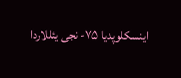اینسکلوپدیا ۷۵- نجی یئللاردا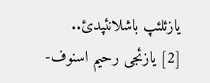یازئلئپ باشلانئپدئ..
[2] یازئجی رحیم اسنوف-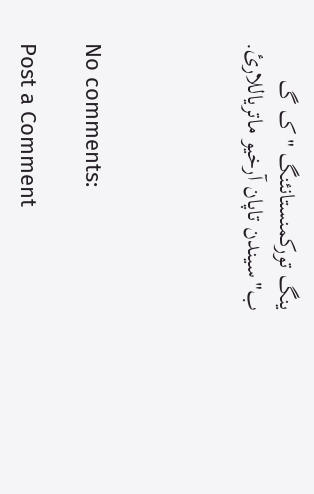ینگ تورکمنستانئنگ "ک گ ب"سیندن تاپان آرخیو ماتریاللارئ.




No comments:

Post a Comment